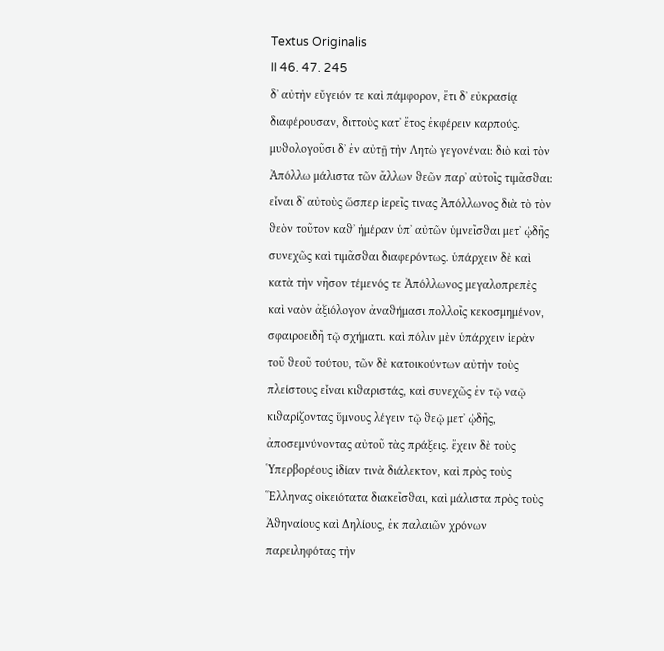Textus Originalis
II 46. 47. 245
δ᾽ αὐτὴν εὔγειόν τε καὶ πάμφορον, ἔτι δ᾽ εὐκρασίᾳ διαφέρουσαν, διττοὺς κατ᾽ ἔτος ἐκφέρειν καρπούς. μυϑολογοῦσι δ᾽ ἐν αὐτῇ τὴν Λητὼ γεγονέναι: διὸ καὶ τὸν Ἀπόλλω μάλιστα τῶν ἄλλων ϑεῶν παρ᾽ αὐτοῖς τιμᾶσϑαι: εἶναι δ᾽ αὐτοὺς ὥσπερ ἱερεῖς τινας Ἀπόλλωνος διὰ τὸ τὸν ϑεὸν τοῦτον καϑ᾽ ἡμέραν ὑπ᾽ αὐτῶν ὑμνεῖσϑαι μετ᾽ ᾠδῆς συνεχῶς καὶ τιμᾶσϑαι διαφερόντως. ὑπάρχειν δὲ καὶ κατὰ τὴν νῆσον τέμενός τε Ἀπόλλωνος μεγαλοπρεπὲς καὶ ναὸν ἀξιόλογον ἀναϑήμασι πολλοῖς κεκοσμημένον, σφαιροειδῆ τῷ σχήματι. καὶ πόλιν μὲν ὑπάρχειν ἱερὰν τοῦ ϑεοῦ τούτου, τῶν δὲ κατοικούντων αὐτὴν τοὺς πλείστους εἶναι κιϑαριστάς, καὶ συνεχῶς ἐν τῷ ναῷ κιϑαρίζοντας ὕμνους λέγειν τῷ ϑεῷ μετ᾽ ᾠδῆς, ἀποσεμνύνοντας αὐτοῦ τὰς πράξεις. ἔχειν δὲ τοὺς Ὑπερβορέους ἰδίαν τινὰ διάλεκτον, καὶ πρὸς τοὺς Ἕλληνας οἰκειότατα διακεῖσϑαι, καὶ μάλιστα πρὸς τοὺς Ἀϑηναίους καὶ Δηλίους, ἐκ παλαιῶν χρόνων παρειληφότας τὴν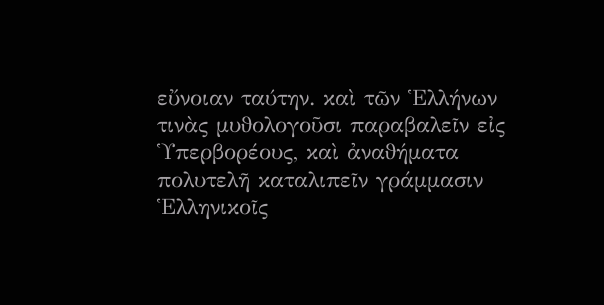εὔνοιαν ταύτην. καὶ τῶν Ἑλλήνων τινὰς μυϑολογοῦσι παραβαλεῖν εἰς Ὑπερβορέους, καὶ ἀναϑήματα πολυτελῆ καταλιπεῖν γράμμασιν Ἑλληνικοῖς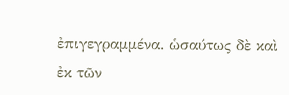ἐπιγεγραμμένα. ὡσαύτως δὲ καὶ ἐκ τῶν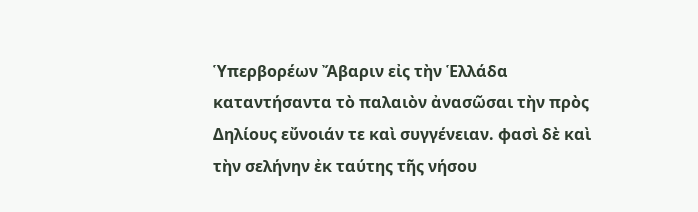Ὑπερβορέων Ἄβαριν εἰς τὴν Ἑλλάδα καταντήσαντα τὸ παλαιὸν ἀνασῶσαι τὴν πρὸς Δηλίους εὔνοιάν τε καὶ συγγένειαν. φασὶ δὲ καὶ τὴν σελήνην ἐκ ταύτης τῆς νήσου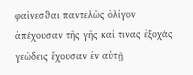φαίνεσϑαι παντελῶς ὀλίγον ἀπέχουσαν τῆς γῆς καί τινας ἐξοχὰς γεώδεις ἔχουσαν ἐν αὐτῇ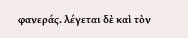φανεράς. λέγεται δὲ καὶ τὸν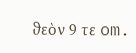ϑεὸν 9 τε om.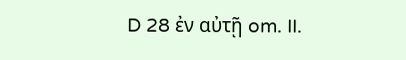D 28 ἐν αὐτῇ om. II.